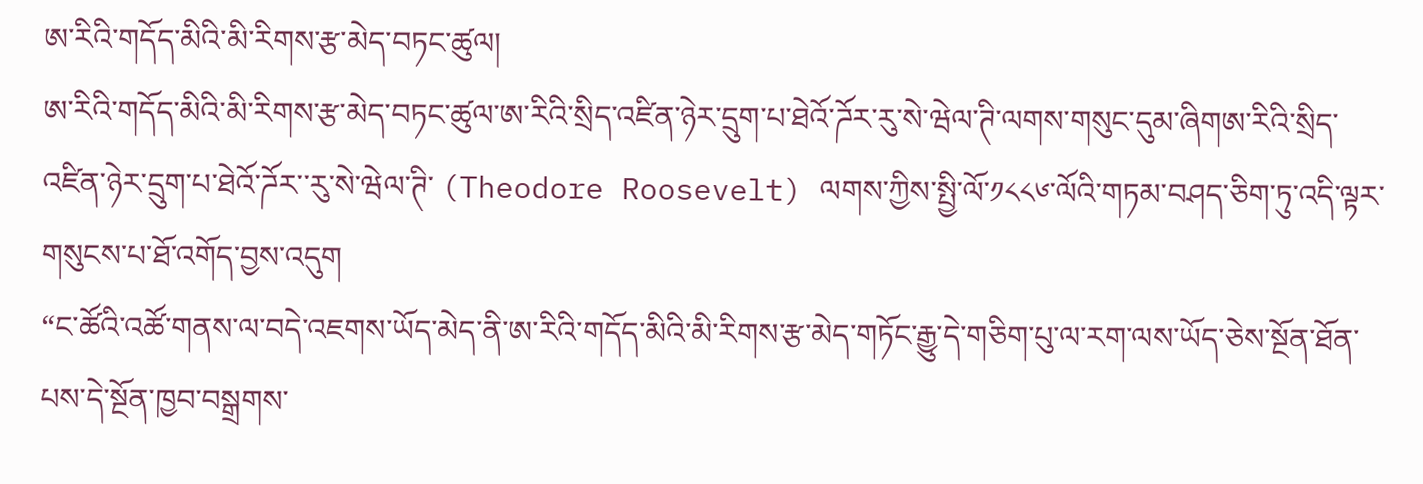ཨ་རིའི་གདོད་མིའི་མི་རིགས་རྩ་མེད་བཏང་ཚུལ།
ཨ་རིའི་གདོད་མིའི་མི་རིགས་རྩ་མེད་བཏང་ཚུལ་ཨ་རིའི་སྲིད་འཛིན་ཉེར་དྲུག་པ་ཐེའོ་ཌོར་རུ་སེ་ཝེལ་ཊི་ལགས་གསུང་དུམ་ཞིགཨ་རིའི་སྲིད་འཛིན་ཉེར་དྲུག་པ་ཐེའོ་ཌོར་་རུ་སེ་ཝེལ་ཊི་ (Theodore Roosevelt) ལགས་ཀྱིས་སྤྱི་ལོ་༡༨༨༦་ལོའི་གཏམ་བཤད་ཅིག་ཏུ་འདི་ལྟར་གསུངས་པ་ཐོ་འགོད་བྱས་འདུག
“ང་ཚོའི་འཚོ་གནས་ལ་བདེ་འཇགས་ཡོད་མེད་ནི་ཨ་རིའི་གདོད་མིའི་མི་རིགས་རྩ་མེད་གཏོང་རྒྱུ་དེ་གཅིག་པུ་ལ་རག་ལས་ཡོད་ཅེས་སྔོན་ཐོན་པས་དེ་སྔོན་ཁྱབ་བསྒྲགས་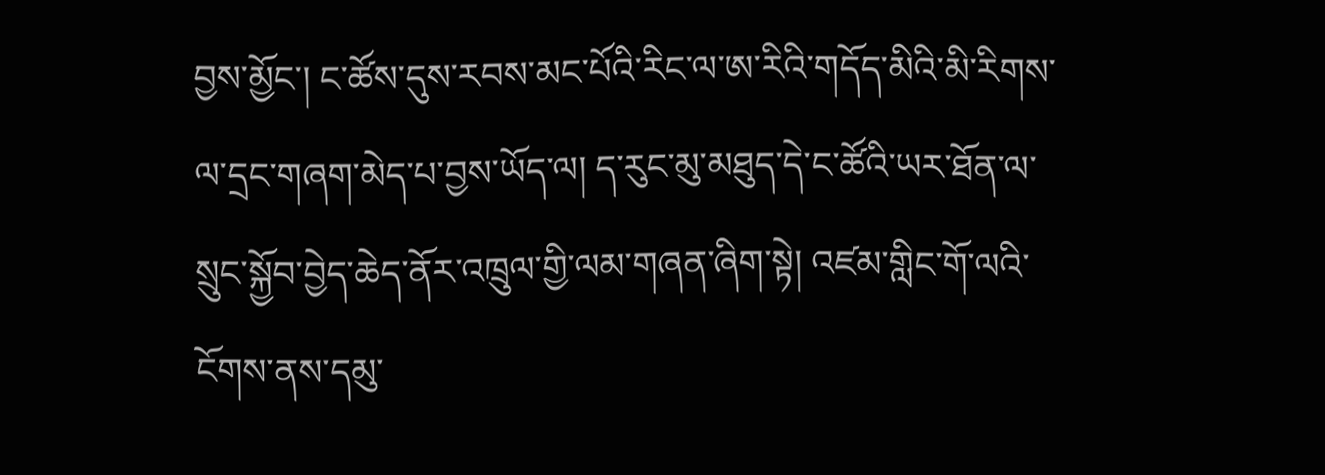བྱས་མྱོང་། ང་ཚོས་དུས་རབས་མང་པོའི་རིང་ལ་ཨ་རིའི་གདོད་མིའི་མི་རིགས་ལ་དྲང་གཞག་མེད་པ་བྱས་ཡོད་ལ། ད་རུང་མུ་མཐུད་དེ་ང་ཚོའི་ཡར་ཐོན་ལ་སྲུང་སྐྱོབ་བྱེད་ཆེད་ནོར་འཁྲུལ་གྱི་ལམ་གཞན་ཞིག་སྟེ། འཛམ་གླིང་གོ་ལའི་ངོགས་ནས་དམུ་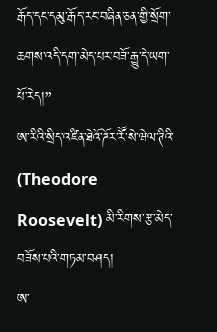རྒོད་དང་དམུ་རྒོད་རང་བཞིན་ཅན་གྱི་སྲོག་ཆགས་འདི་དག་མེད་པར་བཟོ་རྒྱུ་དེ་ཡག་པོ་རེད།”
ཨ་རིའི་སྲིད་འཛིན་ཐེའོ་ཌོར་རཽ་སེ་ཝེལ་ཊིའི་ (Theodore Roosevelt) མི་རིགས་རྩ་མེད་བཟོས་པའི་གཏམ་བཤད།
ཨ་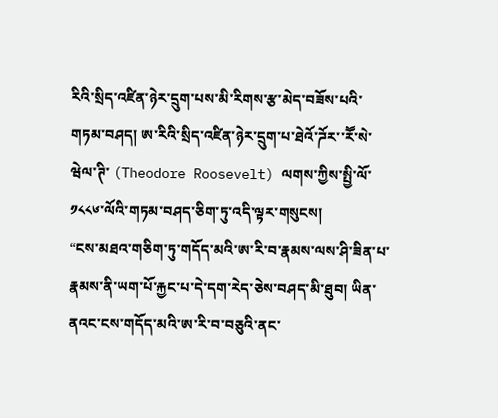རིའི་སྲིད་འཛིན་ཉེར་དྲུག་པས་མི་རིགས་རྩ་མེད་བཟོས་པའི་གཏམ་བཤད། ཨ་རིའི་སྲིད་འཛིན་ཉེར་དྲུག་པ་ཐེའོ་ཌོར་་རཽ་སེ་ཝེལ་ཊི་ (Theodore Roosevelt) ལགས་ཀྱིས་སྤྱི་ལོ་༡༨༨༦་ལོའི་གཏམ་བཤད་ཅིག་ཏུ་འདི་ལྟར་གསུངས།
“ངས་མཐའ་གཅིག་ཏུ་གདོད་མའི་ཨ་རི་བ་རྣམས་ལས་ཤི་ཟིན་པ་རྣམས་ནི་ཡག་པོ་རྐྱང་པ་དེ་དག་རེད་ཅེས་བཤད་མི་ཐུབ། ཡིན་ནའང་ངས་གདོད་མའི་ཨ་རི་བ་བཅུའི་ནང་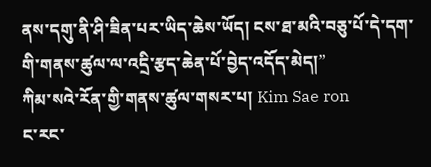ནས་དགུ་ནི་ཤི་ཟིན་པར་ཡིད་ཆེས་ཡོད། ངས་ཐ་མའི་བཅུ་པོ་དེ་དག་གི་གནས་ཚུལ་ལ་འདྲི་རྩད་ཆེན་པོ་བྱེད་འདོད་མེད།”
ཀིམ་སའེ་རོན་གྱི་གནས་ཚུལ་གསར་པ། Kim Sae ron
ང་རང་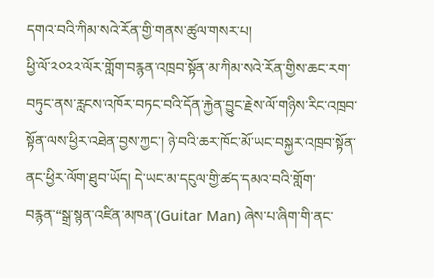དགའ་བའི་ཀིམ་སའེ་རོན་གྱི་གནས་ཚུལ་གསར་པ།
ཕྱི་ལོ་༢༠༢༢་ལོར་གློག་བརྙན་འཁྲབ་སྟོན་མ་ཀིམ་སའེ་རོན་གྱིས་ཆང་རག་བཏུང་ནས་རླངས་འཁོར་བཏང་བའི་དོན་རྐྱེན་བྱུང་རྗེས་ལོ་གཉིས་རིང་འཁྲབ་སྟོན་ལས་ཕྱིར་འཐེན་བྱས་ཀྱང་། ཉེ་བའི་ཆར་ཁོང་མོ་ཡང་བསྐྱར་འཁྲབ་སྟོན་ནང་ཕྱིར་ལོག་ཐུབ་ཡོད། དེ་ཡང་མ་དངུལ་གྱི་ཚད་དམའ་བའི་གློག་བརྙན་“སྒྲ་སྙན་འཛིན་མཁན་(Guitar Man) ཞེས་པ་ཞིག་གི་ནང་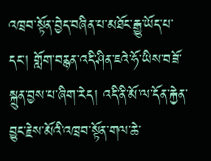འཁྲབ་སྟོན་བྱེད་བཞིན་པ་མཐོང་རྒྱུ་ཡོད་པ་དང་། གློག་བརྙན་འདི་ཤིན་ཇའེ་ཧོ་ཡིས་བཟོ་སྐྲུན་བྱས་པ་ཞིག་རེད། འདི་ནི་མོ་ལ་དོན་རྐྱེན་བྱུང་རྗེས་མོའི་འཁྲབ་སྟོན་གལ་ཆེ་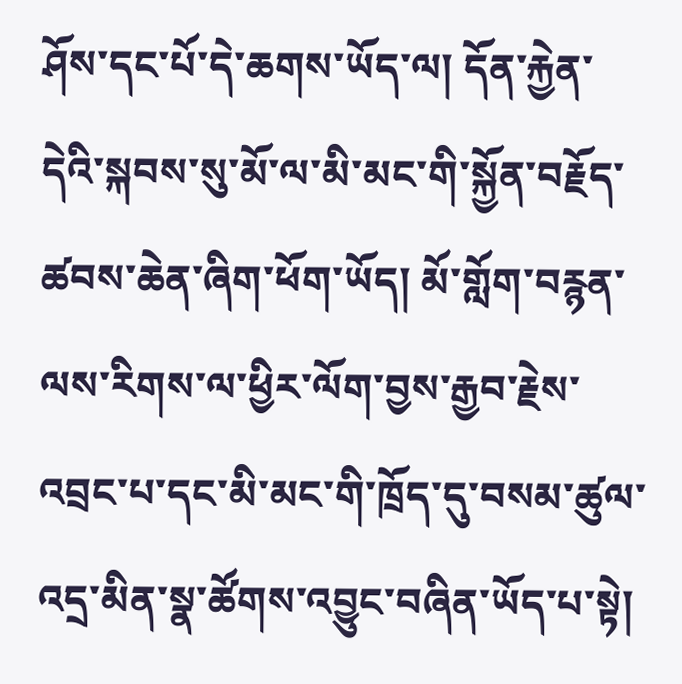ཤོས་དང་པོ་དེ་ཆགས་ཡོད་ལ། དོན་རྐྱེན་དེའི་སྐབས་སུ་མོ་ལ་མི་མང་གི་སྐྱོན་བརྗོད་ཚབས་ཆེན་ཞིག་ཕོག་ཡོད། མོ་གློག་བརྙན་ལས་རིགས་ལ་ཕྱིར་ལོག་བྱས་རྒྱབ་རྗེས་འབྲང་པ་དང་མི་མང་གི་ཁྲོད་དུ་བསམ་ཚུལ་འདྲ་མིན་སྣ་ཚོགས་འབྱུང་བཞིན་ཡོད་པ་སྟེ།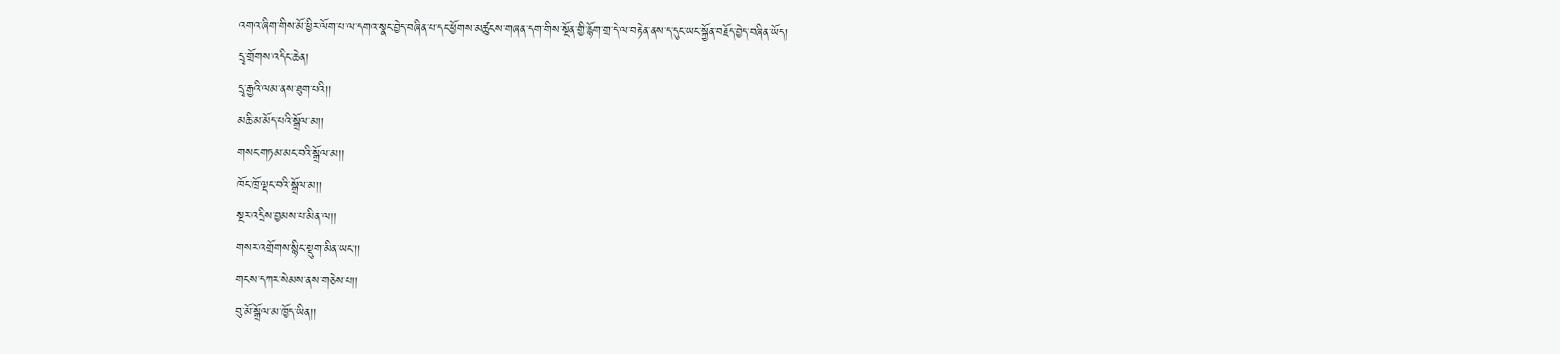འགའ་ཞིག་གིས་མོ་ཕྱིར་ལོག་པ་ལ་དགའ་སྣང་བྱེད་བཞིན་པ་དང་ཕྱོགས་མཚུངས་གཞན་དག་གིས་སྔོན་གྱི་རྙོག་གྲ་དེ་ལ་བརྟེན་ནས་ད་དུང་ཡང་སྐྱོན་བརྗོད་བྱེད་བཞིན་ཡོད།
དྲྭ་གྲོགས་འདིང་ཆེན།
དྲྭ་རྒྱའི་ལམ་ནས་ཐུག་པའི།།
མཆི་མ་མོད་པའི་སྒྲོལ་མ།།
གསང་གཏམ་མང་བའི་སྒྲོལ་མ།།
ཁོང་ཁྲོ་ལྡང་བའི་སྒྲོལ་མ།།
སྔར་འདྲིས་བྱམས་པ་མིན་ལ།།
གསར་འགྲོགས་སྙིང་སྡུག་མིན་ཡང་།།
གངས་དཀར་སེམས་ནས་གཅེས་པ།།
བུ་མོ་སྒྲོལ་མ་ཁྱོད་ཡིན།།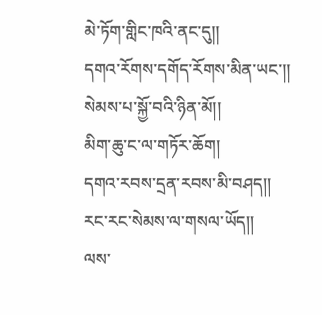མེ་ཏོག་གླིང་ཁའི་ནང་དུ།།
དགའ་རོགས་དགོད་རོགས་མིན་ཡང་།།
སེམས་པ་སྐྱོ་བའི་ཉིན་མོ།།
མིག་ཆུ་ང་ལ་གཏོར་ཆོག།
དགའ་རབས་དྲན་རབས་མི་བཤད།།
རང་རང་སེམས་ལ་གསལ་ཡོད།།
ལས་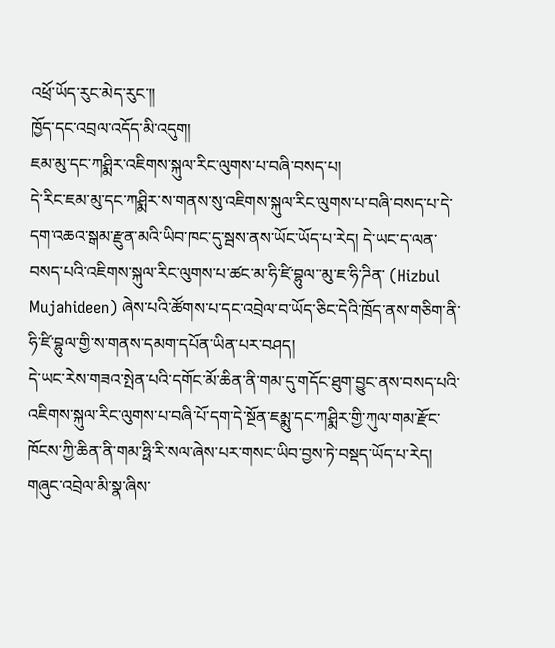འཕྲོ་ཡོད་རུང་མེད་རུང་།།
ཁྱོད་དང་འབྲལ་འདོད་མི་འདུག།
ཇམ་མུ་དང་ཀཤྨིར་འཇིགས་སྐུལ་རིང་ལུགས་པ་བཞི་བསད་པ།
དེ་རིང་ཇམ་མུ་དང་ཀཤྨིར་ས་གནས་སུ་འཇིགས་སྐུལ་རིང་ལུགས་པ་བཞི་བསད་པ་དེ་དག་འཆའ་སྒམ་རྫུན་མའི་ཡིབ་ཁང་དུ་སྦས་ནས་ཡོང་ཡོད་པ་རེད། དེ་ཡང་ད་ལན་བསད་པའི་འཇིགས་སྐུལ་རིང་ལུགས་པ་ཚང་མ་ཧི་ཛི་བྷུལ་་མུ་ཇ་ཧི་ཌིན་ (Hizbul Mujahideen) ཞེས་པའི་ཚོགས་པ་དང་འབྲེལ་བ་ཡོད་ཅིང་དེའི་ཁྲོད་ནས་གཅིག་ནི་ཧི་ཛི་བྷུལ་གྱི་ས་གནས་དམག་དཔོན་ཡིན་པར་བཤད།
དེ་ཡང་རེས་གཟའ་སྤེན་པའི་དགོང་མོ་ཆིན་ནི་གམ་དུ་གདོང་ཐུག་བྱུང་ནས་བསད་པའི་འཇིགས་སྐུལ་རིང་ལུགས་པ་བཞི་པོ་དག་དེ་སྔོན་ཇམྨུ་དང་ཀཤྨིར་གྱི་ཀུལ་གམ་རྫོང་ཁོངས་ཀྱི་ཆིན་ནི་གམ་ཧྥི་རི་སལ་ཞེས་པར་གསང་ཡིབ་བྱས་ཏེ་བསྡད་ཡོད་པ་རེད། གཞུང་འབྲེལ་མི་སྣ་ཞིས་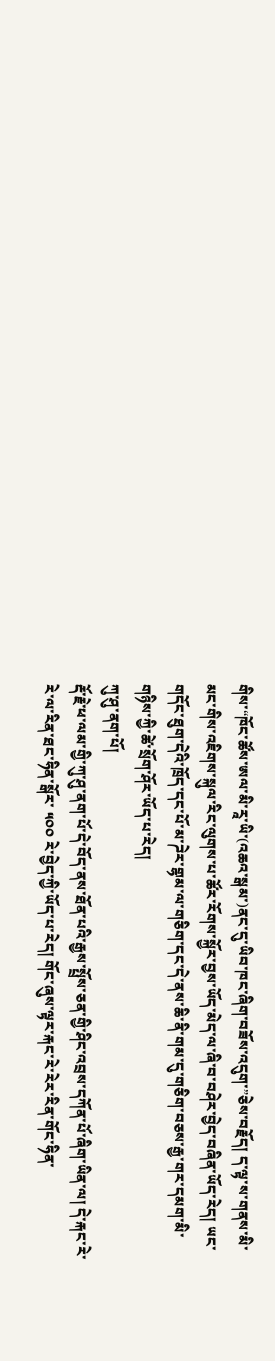གིས་“ཁོང་ཚོས་ཨལ་མི་རཱ་ཡི་(འཆའ་སྒམ་)ནང་དུ་ཡིབ་ཁང་ཞིག་བཟོས་འདུག་”ཅེས་བརྗོད། ད་ལྟ་ས་གནས་མི་མང་གིས་འཇིགས་སྐུལ་རིང་ལུགས་པ་ཚོར་རོགས་སྐྱོར་བྱས་ཡོད་མེད་ལ་ཞི་བ་བཤེར་བྱེད་བཞིན་ཡོད་རེད། ཡང་གདོང་ཐུག་དེའི་ཁྲོད་དང་པོ་མ་ཌེར་གྷམ་ལ་གཅིག་དང་དེ་ནས་ཆི་ནི་གམ་དུ་གཅིག་བཅས་རྒྱ་གར་དམག་མི་གཉིས་ཀྱི་ཚེ་སྲོག་ཤོར་ཡོད་པ་རེད།
ཀུ་ཤུ་ནག་པོ།
རྡོ་རྗེ་ཕ་ལམ་གྱི་ཀུ་ཤུ་ནག་པོ་དེ་བོད་ནས་ཐོན་པའི་རྒྱས་སྤྲོས་ཅན་གྱི་ཤིང་འབྲས་དཀོན་པོ་ཞིག་ཡིན་ལ། དེ་རྐང་རེ་རེ་ལ་རིན་ཐང་ཧིན་སྒོར་ ༥༠༠ རེ་བྱེད་ཀྱི་ཡོད་པ་རེད། གོང་ཞུས་ལྟར་རྐང་རེ་རེར་རིན་གོང་ཧིན་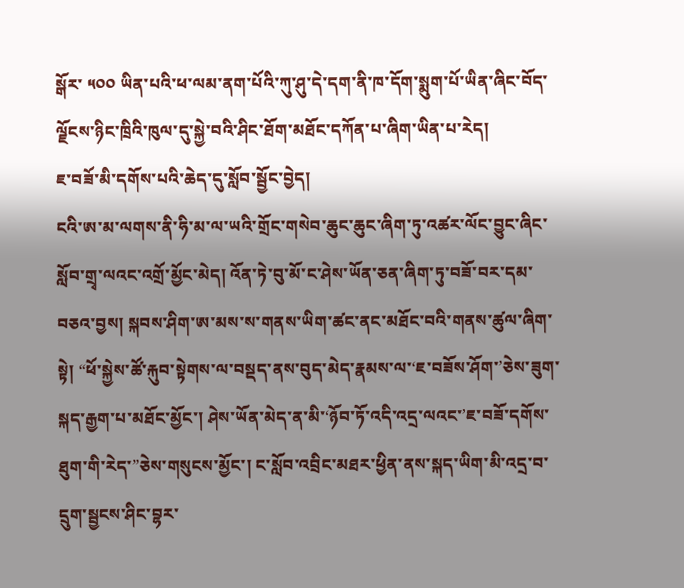སྒོར་ ༥༠༠ ཡིན་པའི་ཕ་ལམ་ནག་པོའི་ཀུ་ཤུ་དེ་དག་ནི་ཁ་དོག་སྨུག་པོ་ཡིན་ཞིང་བོད་ལྗོངས་ཉིང་ཁྲིའི་ཁུལ་དུ་སྐྱེ་བའི་ཤིང་ཐོག་མཐོང་དཀོན་པ་ཞིག་ཡིན་པ་རེད།
ཇ་བཟོ་མི་དགོས་པའི་ཆེད་དུ་སློབ་སྦྱོང་བྱེད།
ངའི་ཨ་མ་ལགས་ནི་ཧི་མ་ལ་ཡའི་གྲོང་གསེབ་ཆུང་ཆུང་ཞིག་ཏུ་འཚར་ལོང་བྱུང་ཞིང་སློབ་གྲྭ་ལའང་འགྲོ་མྱོང་མེད། འོན་ཏེ་བུ་མོ་ང་ཤེས་ཡོན་ཅན་ཞིག་ཏུ་བཟོ་བར་དམ་བཅའ་བྱས། སྐབས་ཤིག་ཨ་མས་ས་གནས་ཡིག་ཚང་ནང་མཐོང་བའི་གནས་ཚུལ་ཞིག་སྟེ། “ཕོ་སྐྱེས་ཚོ་རྐུབ་སྟེགས་ལ་བསྡད་ནས་བུད་མེད་རྣམས་ལ་‘ཇ་བཟོས་ཤོག་’ཅེས་ཟུག་སྐད་རྒྱག་པ་མཐོང་མྱོང་། ཤེས་ཡོན་མེད་ན་མི་‘ཉོབ་ཏོ་འདི་འདྲ་ལའང་’ཇ་བཟོ་དགོས་ཐུག་གི་རེད་”ཅེས་གསུངས་མྱོང་། ང་སློབ་འབྲིང་མཐར་ཕྱིན་ནས་སྐད་ཡིག་མི་འདྲ་བ་དྲུག་སྦྱངས་ཤིང་བྷར་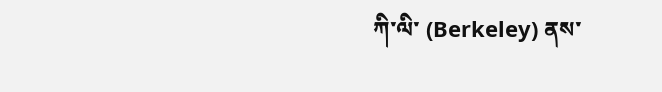ཀི་ལི་ (Berkeley) ནས་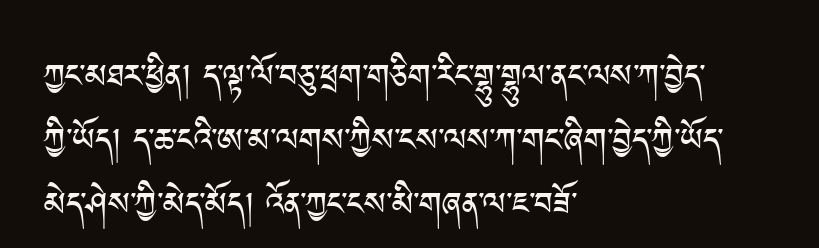ཀྱང་མཐར་ཕྱིན། ད་ལྟ་ལོ་བཅུ་ཕྲག་གཅིག་རིང་གྷུ་གྷུལ་ནང་ལས་ཀ་བྱེད་ཀྱི་ཡོད། ད་ཆ་ངའི་ཨ་མ་ལགས་ཀྱིས་ངས་ལས་ཀ་གང་ཞིག་བྱེད་ཀྱི་ཡོད་མེད་ཤེས་ཀྱི་མེད་མོད། འོན་ཀྱང་ངས་མི་གཞན་ལ་ཇ་བཟོ་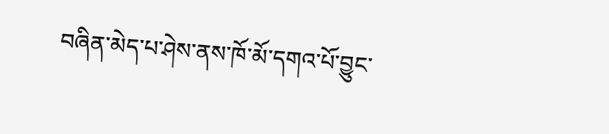བཞིན་མེད་པ་ཤེས་ནས་ཁོ་མོ་དགའ་པོ་བྱུང་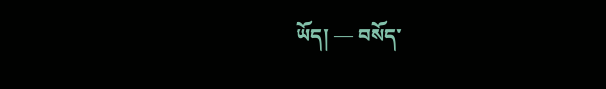ཡོད། — བསོད་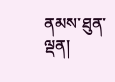ནམས་ཐུན་ལྡན།